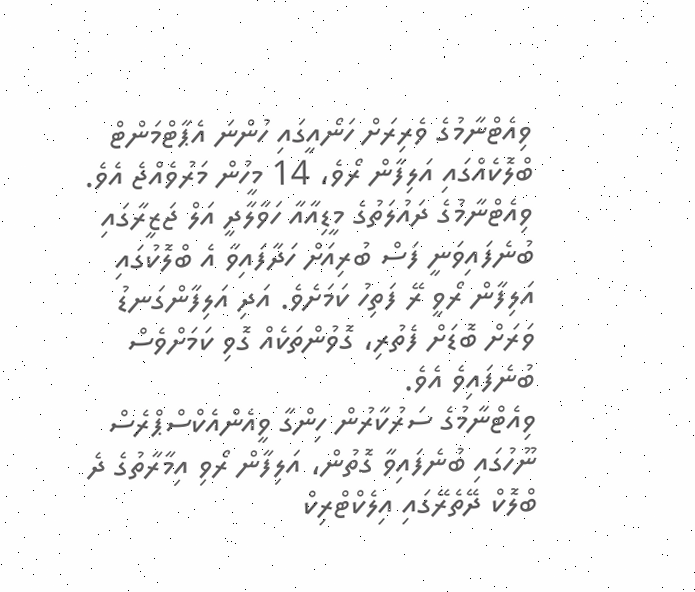ވިއެޓްނާމުގެ ވެރިރަށް ހަނޯއީގައި ހުންނަ އެޕާޓްމަންޓް ބްލޮކެއްގައި އަލިފާން ރޯވެ، 14 މީހުން މަރުވެއްޖެ އެވެ.
ވިއެޓްނާމުގެ ދައުލަތުގެ މީޑިއާއާ ހަވާލާދީ އަލް ޖަޒީރާގައި ބުނެފައިވަނީ ފަސް ބުރިއަށް ހަދާފައިވާ އެ ބްލޮކުގައި އަލިފާން ރޯވީ ރޭ ފަތިހު ކަމަށެވެ. އަދި އަލިފާންގަނޑު ވަރަށް ބޮޑަށް ފެތުރި، ގޮވުންތަކެއް ގޮވި ކަމަށްވެސް ބުނެފައިވެ އެވެ.
ވިއެޓްނާމުގެ ސަރުކާރުން ހިންގާ ވީއެންއެކްސްޕްރެސް ނޫހުގައި ބުނެފައިވާ ގޮތުން، އަލިފާން ރޯވި އިމާރާތުގެ ދެ ބްލޮކް ދޭތެރޭގައި އިލެކްޓްރިކް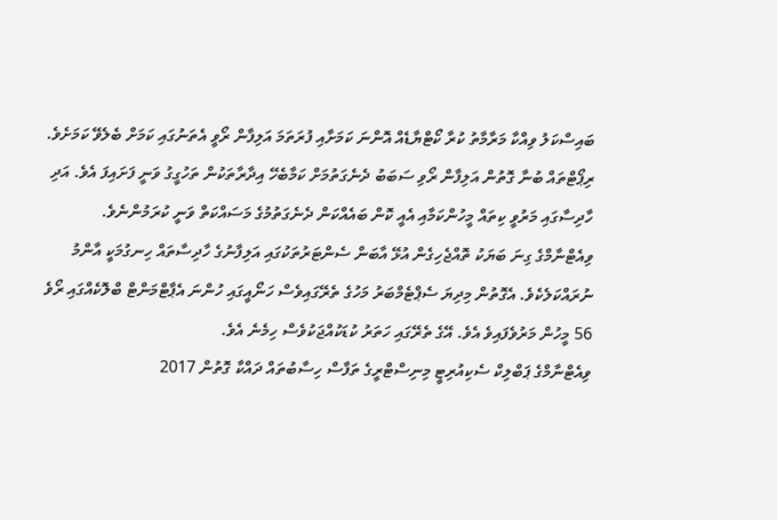ބައިސްކަލު ވިއްކާ މަރާމާތު ކުރާ ކޯޓްޔާޑެއް އޮންނަ ކަމަށާއި ފުރަތަމަ އަލިފާން ރޯވީ އެތަނުގައި ކަމަށް ބެލެވޭ ކަމަށެވެ.
ރިޕޯޓްތައް ބުނާ ގޮތުން އަލިފާން ރޯވި ސަބަބު ދެނެގަތުމަށް ކަމާބެހޭ އިދާރާތަކުން ތަހުގީގު ވަނީ ފަށައިފަ އެވެ. އަދި ހާދިސާގައި މަރުވީ ކިތައް މީހުންކަމާއި އެއީ ކޮން ބައެއްކަން ދެނެގަތުމުގެ މަސައްކަތް ވަނީ ކުރަމުންނެވެ.
ވިއެޓްނާމްގެ ގިނަ ބަޔަކު ތޮއްޖެހިގެން އުޅޭ އާބަން ސެންޓަރުތަކުގައި އަލިފާނުގެ ހާދިސާތައް ހިނގުމަކީ އާންމު ނުރައްކަލެކެވެ. އެގޮތުން މިދިޔަ ސެޕްޓެމްބަރު މަހުގެ ތެރޭގައިވެސް ހަނޯއީގައި ހުންނަ އެޕާޓްމަންޓް ބްލޮކެއްގައި ރޯވެ 56 މީހުން މަރުވެފައިވެ އެވެ. އޭގެ ތެރޭގައި ހަތަރު ކުޑަކުއްޖަކުވެސް ހިމެނެ އެވެ.
ވިއެޓްނާމްގެ ޕަބްލިކް ސެކިއުރިޓީ މިނިސްޓްރީގެ ތަފާސް ހިސާބުތައް ދައްކާ ގޮތުން 2017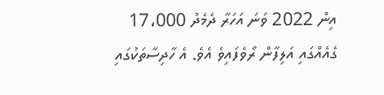އިން 2022 ވަނަ އަހަރާ ދެމެދު 17،000 ގެއެއްގައި އަލިފާން ރޯވެފައިވެ އެވެ. އެ ހާދިސާތަކުގައި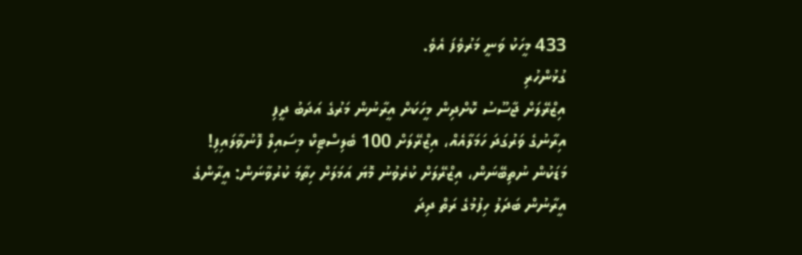433 މީހަކު ވަނީ މަރުވެފަ އެވެ.
ގުޅުންހުރި
އިޒްރޭލަށް ޖާސޫސު ކޮށްދިން މީހަކަށް އީރާނުން މަރުގެ އަދަބު ދީފި
އިރާނުގެ ވަރުގަދަ ހަމަލާއެއް، އިޒްރޭލަށް 100 ބެލިސްޓިކް މިސައިލް ފޮނުވާލައިފި!
މަޑަކުން ނުތިބޭނަން، އިޒްރޭލަށް ކުރެވުނު މޮޔަ އަމަލަށް ހިތާމަ ކުރުވާނަން: އީރާންގެ
އީރާނުން ބަދަލު ހިފުމުގެ ރަތް ދިދަ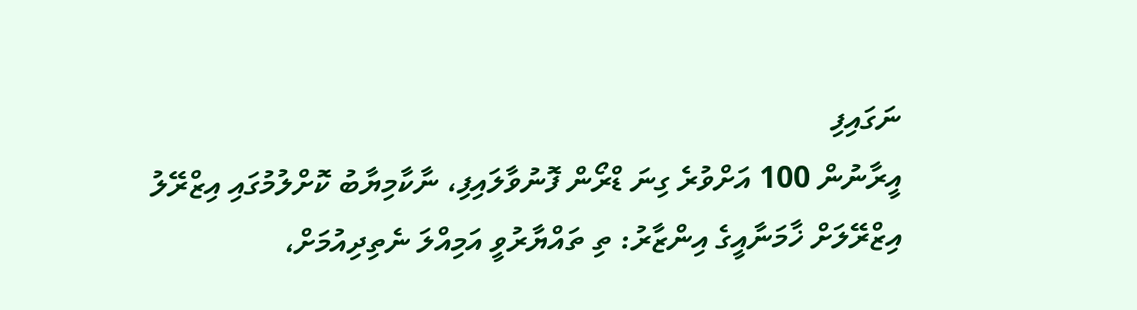ނަގައިފި
އީރާނުން 100 އަށްވުރެ ގިނަ ޑްރޯން ފޮނުވާލައިފި، ނާކާމިޔާބު ކޮށްލުމުގައި އިޒްރޭލު
އިޒްރޭލަށް ޚާމަނާއީގެ އިންޒާރު: ތި ތައްޔާރުވީ އަމިއްލަ ނެތިދިއުމަށް،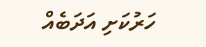ހަރުކަށި އަދަބެއް